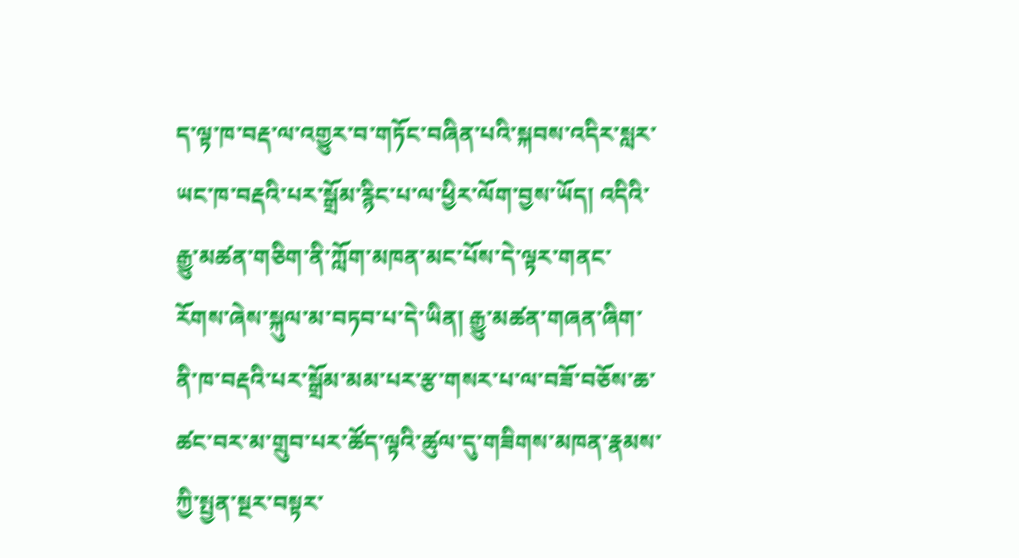ད་ལྟ་ཁ་བརྡ་ལ་འགྱུར་བ་གཏོང་བཞིན་པའི་སྐབས་འདིར་སླར་ཡང་ཁ་བརྡའི་པར་སྒྲོམ་རྙིང་པ་ལ་ཕྱིར་ལོག་བྱས་ཡོད། འདིའི་རྒྱུ་མཚན་གཅིག་ནི་ཀློག་མཁན་མང་པོས་དེ་ལྟར་གནང་རོགས་ཞེས་སྐུལ་མ་བཏབ་པ་དེ་ཡིན། རྒྱུ་མཚན་གཞན་ཞིག་ནི་ཁ་བརྡའི་པར་སྒྲོམ་མམ་པར་རྩ་གསར་པ་ལ་བཟོ་བཅོས་ཆ་ཚང་བར་མ་གྲུབ་པར་ཚོད་ལྟའི་ཚུལ་དུ་གཟིགས་མཁན་རྣམས་ཀྱི་སྤྱན་སྔར་བསྟར་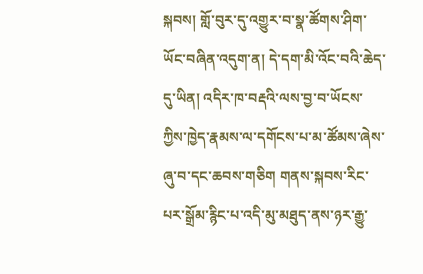སྐབས། གློ་བུར་དུ་འགྱུར་བ་སྣ་ཚོགས་ཤིག་ཡོང་བཞིན་འདུག་ན། དེ་དག་མི་འོང་བའི་ཆེད་དུ་ཡིན། འདིར་ཁ་བརྡའི་ལས་བྱ་བ་ཡོངས་ཀྱིས་ཁྱེད་རྣམས་ལ་དགོངས་པ་མ་ཚོམས་ཞེས་ཞུ་བ་དང་ཆབས་གཅིག གནས་སྐབས་རིང་པར་སྒྲོམ་རྙིང་པ་འདི་མུ་མཐུད་ནས་ཉར་རྒྱུ་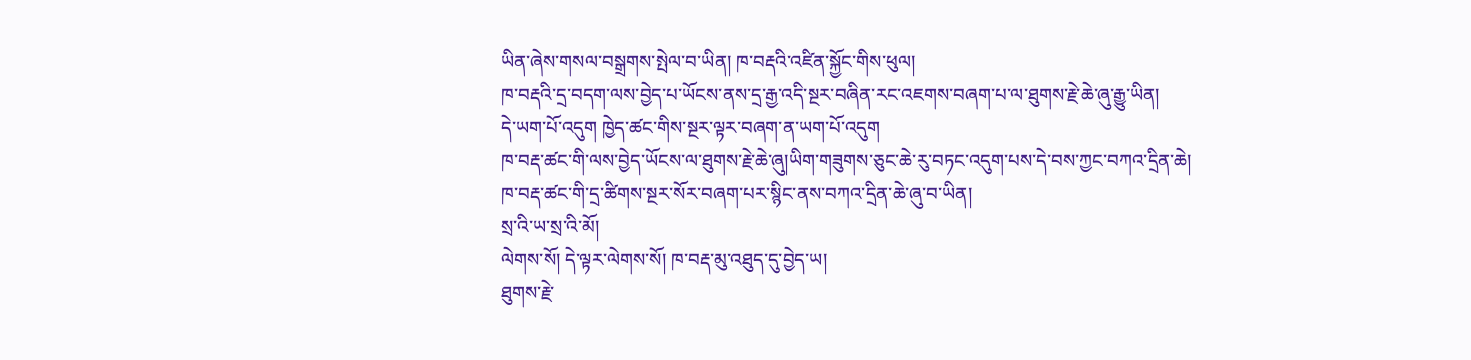ཡིན་ཞེས་གསལ་བསྒྲགས་སྤེལ་བ་ཡིན། ཁ་བརྡའི་འཛིན་སྐྱོང་གིས་ཕུལ།
ཁ་བརྡའི་དྲ་བདག་ལས་བྱེད་པ་ཡོངས་ནས་དྲ་རྒྱ་འདི་སྔར་བཞིན་རང་འཇགས་བཞག་པ་ལ་ཐུགས་རྗེ་ཆེ་ཞུ་རྒྱུ་ཡིན།
དེ་ཡག་པོ་འདུག ཁྱེད་ཚང་གིས་སྔར་ལྟར་བཞག་ན་ཡག་པོ་འདུག
ཁ་བརྡ་ཚང་གི་ལས་བྱེད་ཡོངས་ལ་ཐུགས་རྗེ་ཆེ་ཞུ།ཡིག་གཟུགས་ཅུང་ཆེ་རུ་བཏང་འདུག་པས་དེ་བས་ཀྱང་བཀའ་དྲིན་ཆེ།
ཁ་བརྡ་ཚང་གི་དྲ་ཚིགས་སྔར་སོར་བཞག་པར་སྙིང་ནས་བཀའ་དྲིན་ཆེ་ཞུ་བ་ཡིན།
སྲ་འི་ཡ་སྲ་འི་མོ།
ལེགས་སོ། དེ་ལྟར་ལེགས་སོ། ཁ་བརྡ་མུ་འཐུད་དུ་བྱེད་ཡ།
ཐུགས་རྗེ་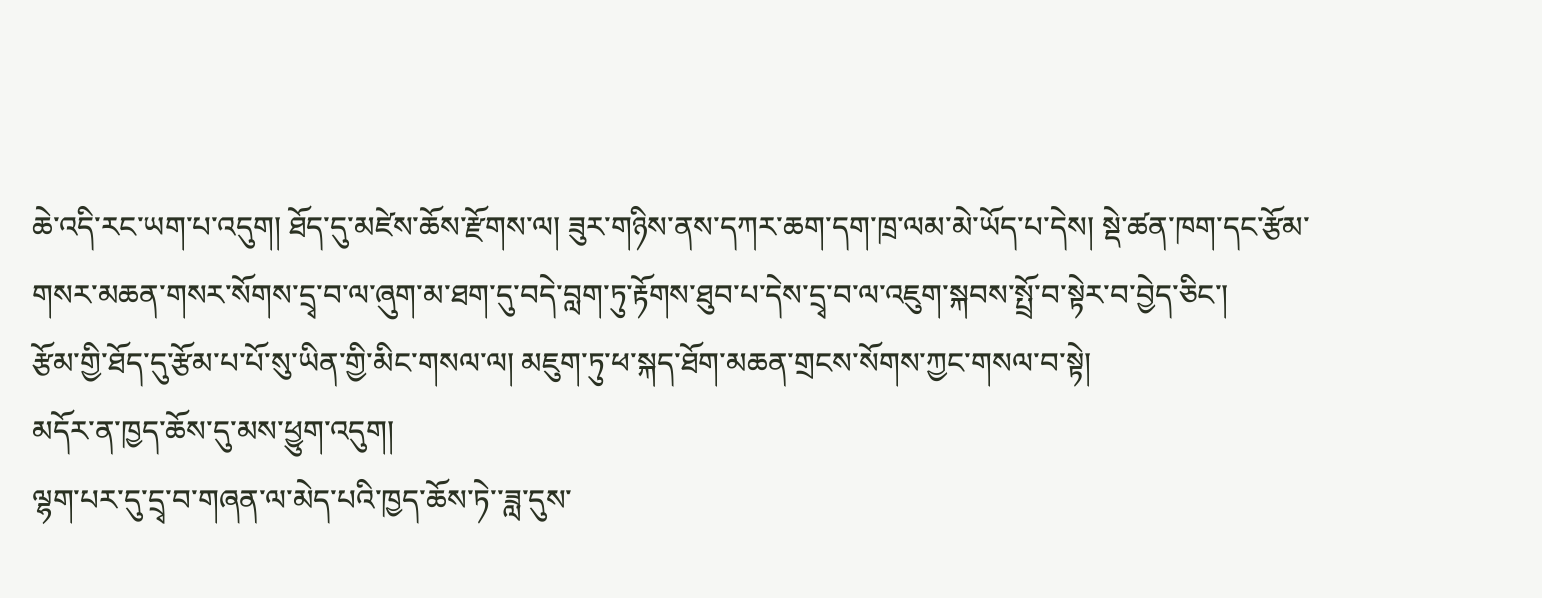ཆེ་འདི་རང་ཡག་པ་འདུག། ཐོད་དུ་མཛེས་ཆོས་རྫོགས་ལ། ཟུར་གཉིས་ནས་དཀར་ཆག་དག་ཁྲ་ལམ་མེ་ཡོད་པ་དེས། སྡེ་ཚན་ཁག་དང་རྩོམ་གསར་མཆན་གསར་སོགས་དྲྭ་བ་ལ་ཞུག་མ་ཐག་དུ་བདེ་བླག་ཏུ་རྟོགས་ཐུབ་པ་དེས་དྲྭ་བ་ལ་འཇུག་སྐབས་སྤྲོ་བ་སྟེར་བ་བྱེད་ཅིང་།
རྩོམ་གྱི་ཐོད་དུ་རྩོམ་པ་པོ་སུ་ཡིན་གྱི་མིང་གསལ་ལ། མཇུག་ཏུ་ཕ་སྐད་ཐོག་མཆན་གྲངས་སོགས་ཀྱང་གསལ་བ་སྟེ།
མདོར་ན་ཁྱད་ཆོས་དུ་མས་ཕྱུག་འདུག།
ལྷག་པར་དུ་དྲྭ་བ་གཞན་ལ་མེད་པའི་ཁྱད་ཆོས་ཏེ་་ཟླ་དུས་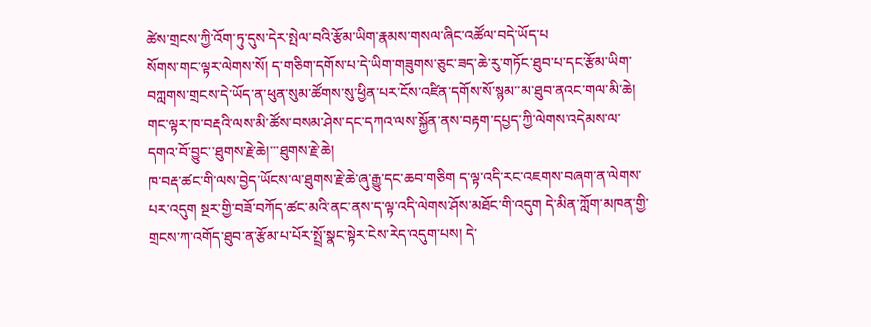ཚེས་གྲངས་ཀྱི་འོག་ཏུ་དུས་དེར་སྤེལ་བའི་རྩོམ་ཡིག་རྣམས་གསལ་ཞིང་འཚོལ་བདེ་ཡོད་པ
སོགས་གང་ལྟར་ལེགས་སོ། ད་གཅིག་དགོས་པ་དེ་ཡིག་གཟུགས་ཅུང་ཟད་ཆེ་རུ་གཏོང་ཐུབ་པ་དང་རྩོམ་ཡིག་བཀླགས་གྲངས་དེ་ཡོད་ན་ཕུན་སུམ་ཚོགས་སུ་ཕྱིན་པར་ངོས་འཛིན་དགོས་སོ་སྙམ་་མ་ཐུབ་ནའང་གལ་མི་ཆེ། གང་ལྟར་ཁ་བརྡའི་ལས་མི་ཚོས་བསམ་ཤེས་དང་དཀའ་ལས་སྐྱོན་ནས་བརྟག་དཔྱད་ཀྱི་ལེགས་འདེམས་ལ་དགའ་བོ་བྱུང་་ཐུགས་རྗེ་ཆེ།་་་ཐུགས་རྗེ་ཆེ།
ཁ་བརྡ་ཚང་གི་ལས་བྱེད་ཡོངས་ལ་ཐུགས་རྗེ་ཆེ་ཞུ་རྒྱུ་དང་ཆབ་གཅིག ད་ལྟ་འདི་རང་འཇགས་བཞག་ན་ལེགས་པར་འདུག སྔར་གྱི་བཟོ་བཀོད་ཚང་མའི་ནང་ནས་ད་ལྟ་འདི་ལེགས་ཤོས་མཐོང་གི་འདུག དེ་མིན་ཀློག་མཁན་གྱི་གྲངས་ཀ་འགོད་ཐུབ་ན་རྩོམ་པ་པོར་སྤྲོ་སྣང་སྟེར་ངེས་རེད་འདུག་པས། དེ་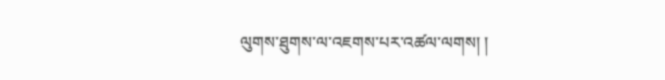ལུགས་ཐུགས་ལ་འཇགས་པར་འཚལ་ལགས། །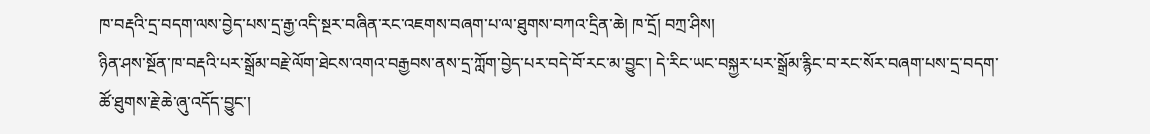ཁ་བརྡའི་དྲ་བདག་ལས་བྱེད་པས་དྲ་རྒྱ་འདི་སྔར་བཞིན་རང་འཇགས་བཞག་པ་ལ་ཐུགས་བཀའ་དྲིན་ཆེ། ཁ་དྲོ། བཀྲ་ཤིས།
ཉིན་ཤས་སྔོན་ཁ་བརྡའི་པར་སྒྲོམ་བརྗེ་ལོག་ཐེངས་འགའ་བརྒྱབས་ནས་དྲ་ཀློག་བྱེད་པར་བདེ་བོ་རང་མ་བྱུང་། དེ་རིང་ཡང་བསྐྱར་པར་སྒྲོམ་རྙིང་བ་རང་སོར་བཞག་པས་དྲ་བདག་ཚོ་ཐུགས་རྗེ་ཆེ་ཞུ་འདོད་བྱུང་།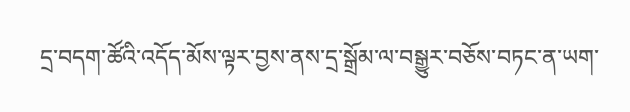དྲ་བདག་ཚོའི་འདོད་མོས་ལྟར་བྱས་ནས་དྲ་སྒྲོམ་ལ་བསྒྱུར་བཅོས་བཏང་ན་ཡག་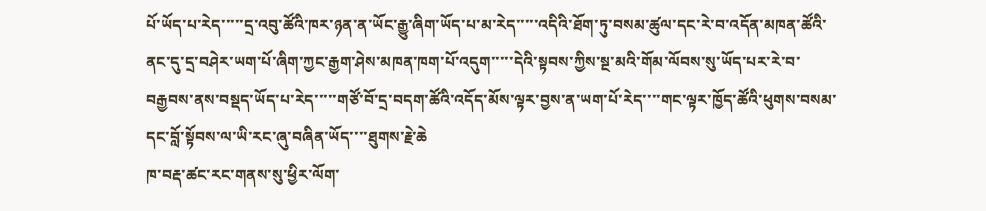པོ་ཡོད་པ་རེད་་་་་དྲ་འབུ་ཚོའི་ཁར་ཉན་ན་ཡོང་རྒྱུ་ཞིག་ཡོད་པ་མ་རེད་་་་་འདིའི་ཐོག་ཏུ་བསམ་ཚུལ་དང་རེ་བ་འདོན་མཁན་ཚོའི་ནང་དུ་དྲ་བཤེར་ཡག་པོ་ཞིག་ཀྱང་རྒྱག་ཤེས་མཁན་ཁག་པོ་འདུག་་་་་དེའི་སྟབས་ཀྱིས་སྔ་མའི་གོམ་ལོབས་སུ་ཡོད་པར་རེ་བ་བརྒྱབས་ནས་བསྡད་ཡོད་པ་རེད་་་་་གཙོ་བོ་དྲ་བདག་ཚོའི་འདོད་མོས་ལྟར་བྱས་ན་ཡག་པོ་རེད་་་་གང་ལྟར་ཁྱོད་ཚོའི་ཕུགས་བསམ་དང་བློ་སྟོབས་ལ་ཡི་རང་ཞུ་བཞིན་ཡོད་་་་ཐུགས་རྗེ་ཆེ
ཁ་བརྡ་ཚང་རང་གནས་སུ་ཕྱིར་ལོག་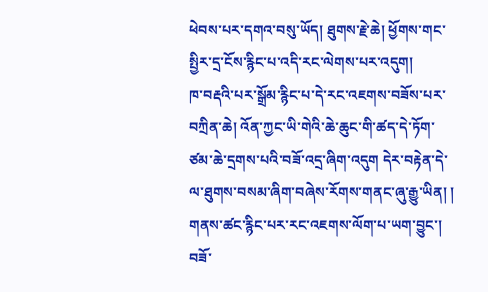ཕེབས་པར་དགའ་བསུ་ཡོད། ཐུགས་རྗེ་ཆེ། ཕྱོགས་གང་སྤྱིར་དྲ་ངོས་རྙིང་པ་འདི་རང་ལེགས་པར་འདུག།
ཁ་བརྡའི་པར་སྒྲོམ་རྙིང་པ་དེ་རང་འཇགས་བཟོས་པར་བཀྲིན་ཆེ། འོན་ཀྱང་ཡི་གེའི་ཆེ་ཆུང་གི་ཚད་དེ་ཏོག་ཙམ་ཆེ་དྲགས་པའི་བཟོ་འདྲ་ཞིག་འདུག དེར་བརྟེན་དེ་ལ་ཐུགས་བསམ་ཞིག་བཞེས་རོགས་གནང་ཞུ་རྒྱུ་ཡིན། །
གནས་ཚང་རྙིང་པར་རང་འཇགས་ལོག་པ་ཡག་བྱུང་། བཟོ་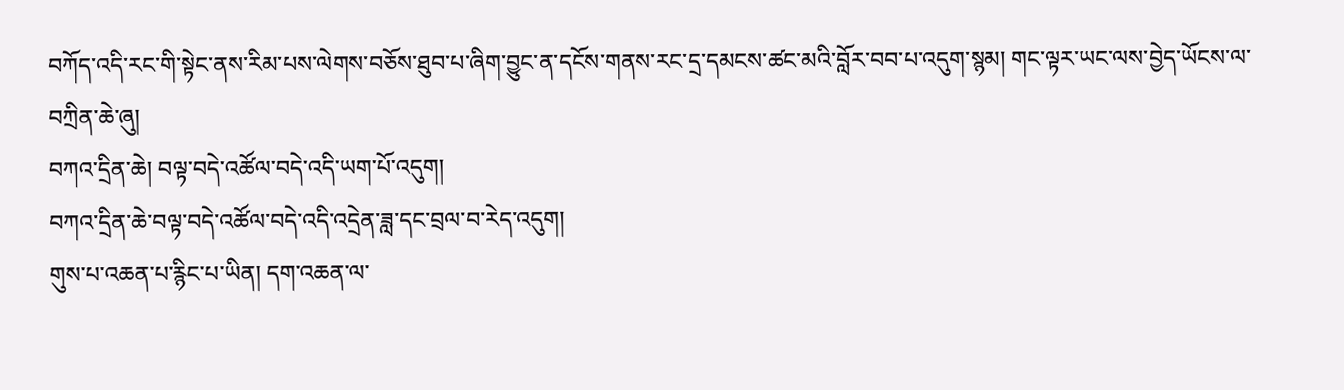བཀོད་འདི་རང་གི་སྟེང་ནས་རིམ་པས་ལེགས་བཅོས་ཐུབ་པ་ཞིག་བྱུང་ན་དངོས་གནས་རང་དྲ་དམངས་ཚང་མའི་བློར་བབ་པ་འདུག་སྙམ། གང་ལྟར་ཡང་ལས་བྱེད་ཡོངས་ལ་བཀྲིན་ཆེ་ཞུ།
བཀའ་དྲིན་ཆེ། བལྟ་བདེ་འཚོལ་བདེ་འདི་ཡག་པོ་འདུག།
བཀའ་དྲིན་ཆེ་བལྟ་བདེ་འཚོལ་བདེ་འདི་འདྲེན་ཟླ་དང་བྲལ་བ་རེད་འདུག།
གུས་པ་འཆན་པ་རྙིང་པ་ཡིན། དག་འཆན་ལ་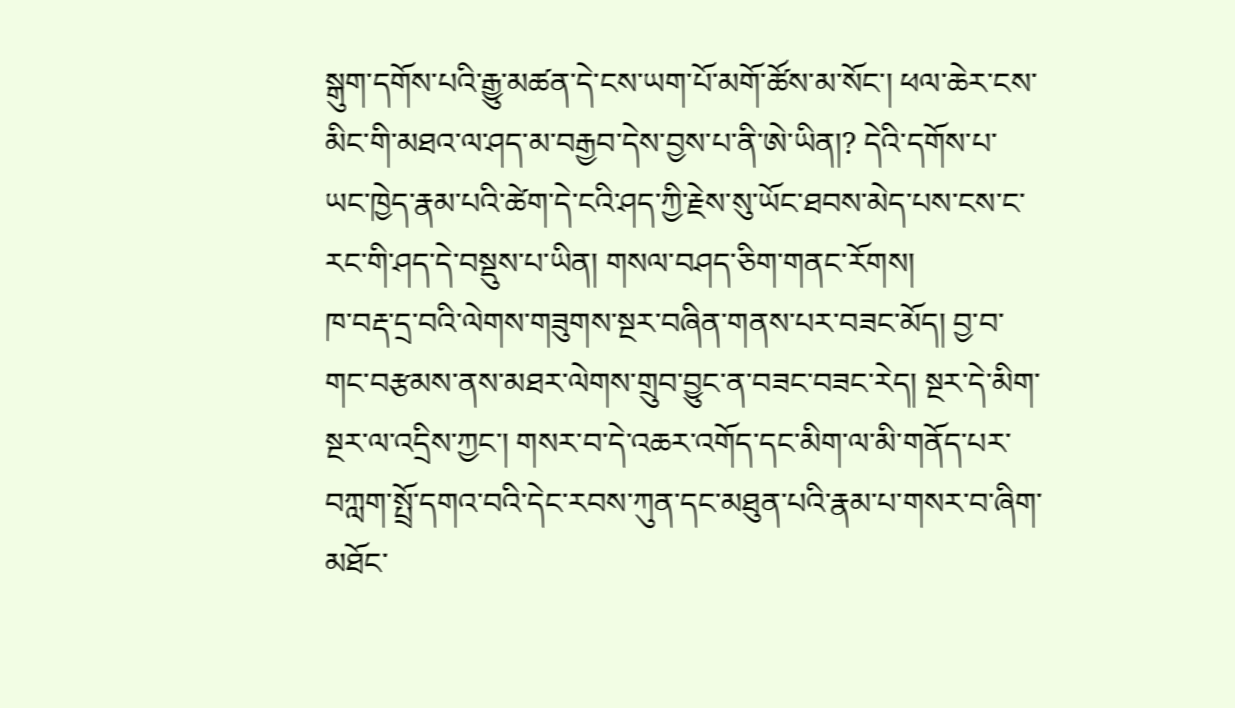སྒུག་དགོས་པའི་རྒྱུ་མཚན་དེ་ངས་ཡག་པོ་མགོ་ཚོས་མ་སོང་། ཕལ་ཆེར་ངས་མིང་གི་མཐའ་ལ་ཤད་མ་བརྒྱབ་དེས་བྱས་པ་ནི་ཨེ་ཡིན།? དེའི་དགོས་པ་ཡང་ཁྱེད་རྣམ་པའི་ཚེག་དེ་ངའི་ཤད་ཀྱི་རྗེས་སུ་ཡོང་ཐབས་མེད་པས་ངས་ང་རང་གི་ཤད་དེ་བསྡུས་པ་ཡིན། གསལ་བཤད་ཅིག་གནང་རོགས།
ཁ་བརྡ་དྲ་བའི་ལེགས་གཟུགས་སྔར་བཞིན་གནས་པར་བཟང་མོད། བྱ་བ་གང་བརྩམས་ནས་མཐར་ལེགས་གྲུབ་བྱུང་ན་བཟང་བཟང་རེད། སྔར་དེ་མིག་སྔར་ལ་འདྲིས་ཀྱང་། གསར་བ་དེ་འཆར་འགོད་དང་མིག་ལ་མི་གནོད་པར་བཀླག་སྤྲོ་དགའ་བའི་དེང་རབས་ཀུན་དང་མཐུན་པའི་རྣམ་པ་གསར་བ་ཞིག་མཐོང་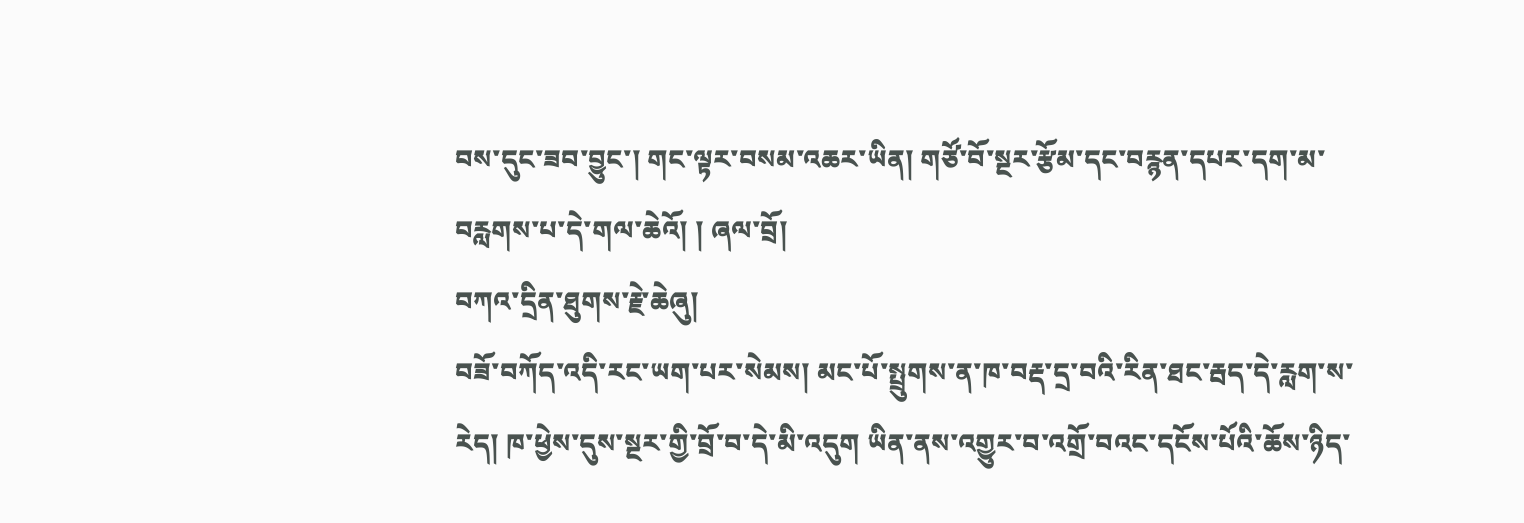བས་དུང་ཟབ་བྱུང་། གང་ལྟར་བསམ་འཆར་ཡིན། གཙོ་བོ་སྔར་རྩོམ་དང་བརྙན་དཔར་དག་མ་བརླགས་པ་དེ་གལ་ཆེའོ། ། ཞལ་བྲོ།
བཀའ་དྲིན་ཐུགས་རྗེ་ཆེཞུ།
བཟོ་བཀོད་འདི་རང་ཡག་པར་སེམས། མང་པོ་སྤྲུགས་ན་ཁ་བརྡ་དྲ་བའི་རིན་ཐང་རྦད་དེ་རླག་ས་རེད། ཁ་ཕྱེས་དུས་སྔར་གྱི་བྲོ་བ་དེ་མི་འདུག ཡིན་ནས་འགྱུར་བ་འགྲོ་བའང་དངོས་པོའི་ཆོས་ཉིད་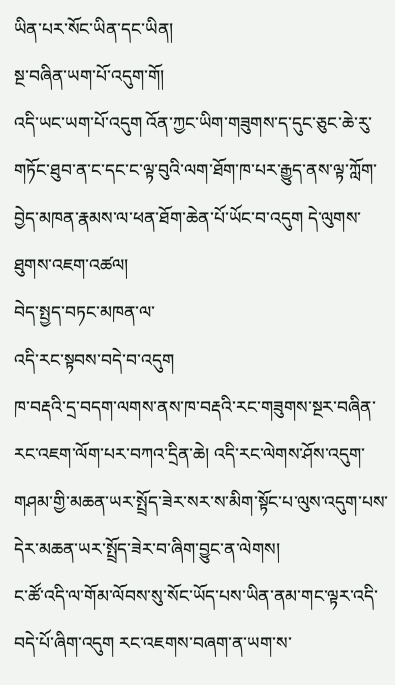ཡིན་པར་སོང་ཡིན་དང་ཡིན།
སྔ་བཞིན་ཡག་པོ་འདུག་གོ།
འདི་ཡང་ཡག་པོ་འདུག འོན་ཀྱང་ཡིག་གཟུགས་ད་དུང་ཅུང་ཆེ་རུ་གཏོང་ཐུབ་ན་ང་དང་ང་ལྟ་བུའི་ལག་ཐོག་ཁ་པར་རྒྱུད་ནས་ལྟ་ཀློག་བྱེད་མཁན་རྣམས་ལ་ཕན་ཐོག་ཆེན་པོ་ཡོང་བ་འདུག དེ་ལུགས་ཐུགས་འཇག་འཚལ།
བེད་སྤྱད་བཏང་མཁན་ལ་
འདི་རང་སྟབས་བདེ་བ་འདུག
ཁ་བརྡའི་དྲ་བདག་ལགས་ནས་ཁ་བརྡའི་རང་གཟུགས་སྔར་བཞིན་རང་འཇག་ལོག་པར་བཀའ་དྲིན་ཆེ། འདི་རང་ལེགས་ཤོས་འདུག་
གཤམ་གྱི་མཆན་ཡར་སྤྲོད་ཟེར་སར་ས་མིག་སྟོང་པ་ལུས་འདུག་པས་དེར་མཆན་ཡར་སྤྲོད་ཟེར་བ་ཞིག་བྱུང་ན་ལེགས།
ང་ཚོ་འདི་ལ་གོམ་ལོབས་སུ་སོང་ཡོད་པས་ཡིན་ནམ་གང་ལྟར་འདི་བདེ་པོ་ཞིག་འདུག རང་འཇགས་བཞག་ན་ཡག་ས་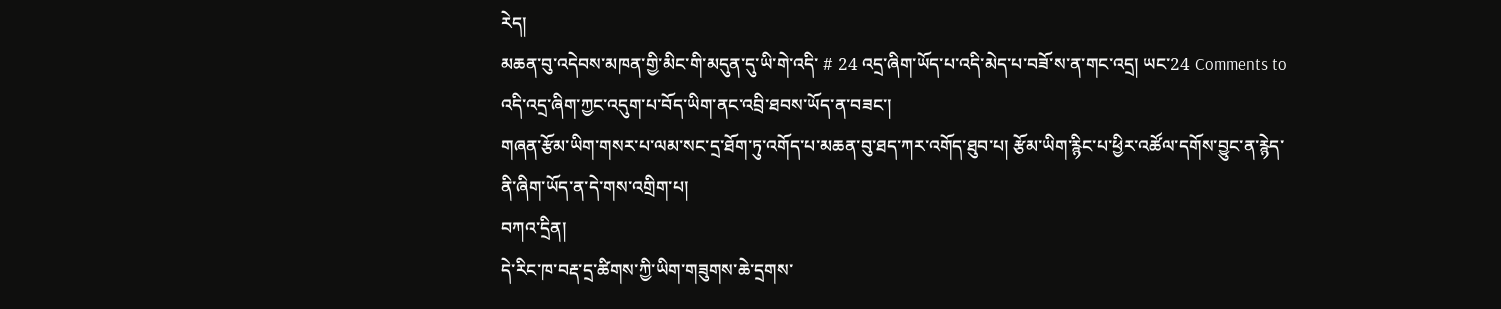རེད།
མཆན་བུ་འདེབས་མཁན་གྱི་མིང་གི་མདུན་དུ་ཡི་གེ་འདི་ # 24 འདྲ་ཞིག་ཡོད་པ་འདི་མེད་པ་བཟོ་ས་ན་གང་འདྲ། ཡང་24 Comments to འདི་འདྲ་ཞིག་ཀྱང་འདུག་པ་བོད་ཡིག་ནང་འབྲི་ཐབས་ཡོད་ན་བཟང་།
གཞན་རྩོམ་ཡིག་གསར་པ་ལམ་སང་དྲ་ཐོག་ཏུ་འགོད་པ་མཆན་བུ་ཐད་ཀར་འགོད་ཐུབ་པ། རྩོམ་ཡིག་རྙིང་པ་ཕྱིར་འཚོལ་དགོས་བྱུང་ན་རྙེད་ནི་ཞིག་ཡོད་ན་དེ་གས་འགྲིག་པ།
བཀའ་དྲིན།
དེ་རིང་ཁ་བརྡ་དྲ་ཚིགས་ཀྱི་ཡིག་གཟུགས་ཆེ་དྲགས་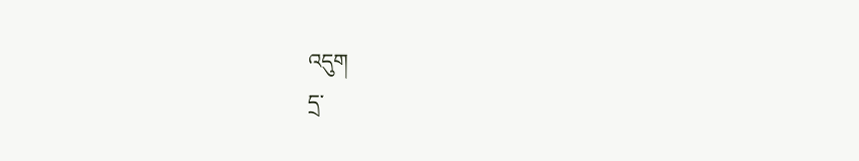འདུག
དྲ་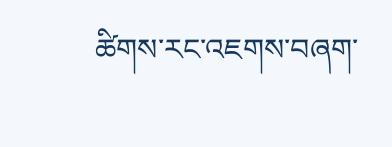ཚིགས་རང་འཇགས་བཞག་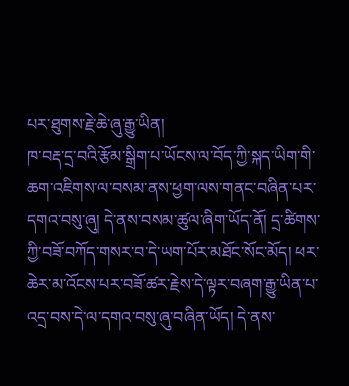པར་ཐུགས་རྗེ་ཆེ་ཞུ་རྒྱུ་ཡིན།
ཁ་བརྡ་དྲ་བའི་རྩོམ་སྒྲིག་པ་ཡོངས་ལ་བོད་ཀྱི་སྐད་ཡིག་གི་ཆག་འཇིགས་ལ་བསམ་ནས་ཕྱག་ལས་གནང་བཞིན་པར་དགའ་བསུ་ཞུ། དེ་ནས་བསམ་ཚུལ་ཞིག་ཡོད་ནོ། དྲ་ཚིགས་ཀྱི་བཟོ་བཀོད་གསར་བ་དེ་ཡག་པོར་མཐོང་སོང་མོད། ཕར་ཆེར་མ་འོངས་པར་བཟོ་ཚར་རྗེས་དེ་ལྟར་བཞག་རྒྱུ་ཡིན་པ་འདྲ་བས་དེ་ལ་དགའ་བསུ་ཞུ་བཞིན་ཡོད། དེ་ནས་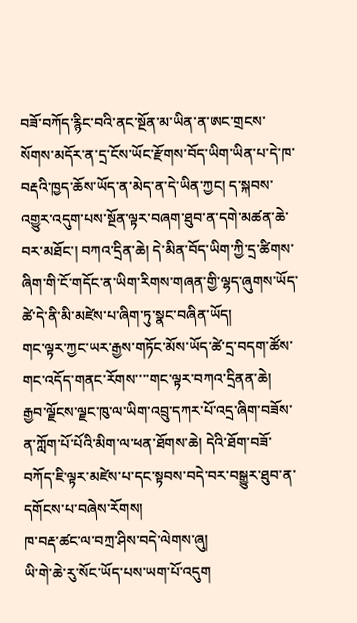བཟོ་བཀོད་རྙིང་བའི་ནང་སྔོན་མ་ཡིན་ན་ཨང་གྲངས་སོགས་མདོར་ན་དྲ་ངོས་ཡོང་རྫོགས་བོད་ཡིག་ཡིན་པ་དེ་ཁ་བརྡའི་ཁྱད་ཆོས་ཡོད་ན་མེད་ན་དེ་ཡིན་ཀྱང། ད་སྐབས་འགྱུར་འདུག་པས་སྔོན་ལྟར་བཞག་ཐུབ་ན་དགེ་མཚན་ཆེ་བར་མཐོང་། བཀའ་དྲིན་ཆེ། དེ་མིན་བོད་ཡིག་ཀྱི་དྲ་ཚིགས་ཞིག་གི་ངོ་གདོང་ན་ཡིག་རིགས་གཞན་གྱི་ལྷད་ཞུགས་ཡོད་ཚེ་དེ་ནི་མི་མཛེས་པ་ཞིག་ཏུ་སྣང་བཞིན་ཡོད།
གང་ལྟར་ཀྱང་ཡར་རྒྱས་གཏོང་མོས་ཡོད་ཚེ་དྲ་བདག་ཚོས་གང་འདོད་གནང་རོགས་་་་གང་ལྟར་བཀའ་དྲིནན་ཆེ།
རྒྱབ་ལྗོངས་ལྗང་ཁུ་ལ་ཡིག་འབྲུ་དཀར་པོ་འདྲ་ཞིག་བཟོས་ན་ཀློག་པོ་པོའི་མིག་ལ་ཕན་ཐོགས་ཆེ། དེའི་ཐོག་བཟོ་བཀོད་ཇི་ལྟར་མཛེས་པ་དང་སྟབས་བདེ་བར་བསྒྱུར་ཐུབ་ན་དགོངས་པ་བཞེས་རོགས།
ཁ་བརྡ་ཚང་ལ་བཀྲ་ཤིས་བདེ་ལེགས་ཞུ།
ཡི་གེ་ཆེ་རུ་སོང་ཡོད་པས་ཡག་པོ་འདུག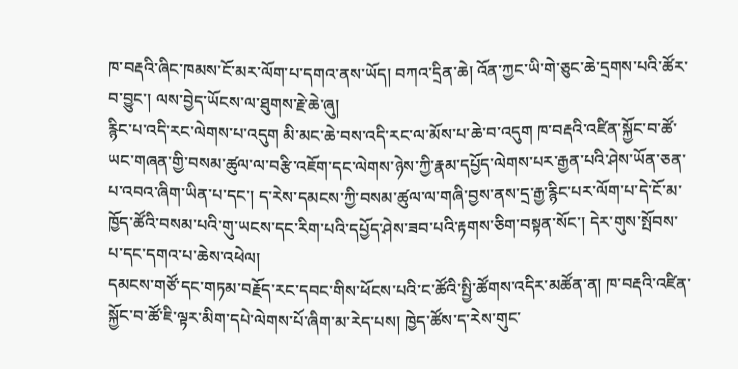ཁ་བརྡའི་ཞིང་ཁམས་ངོ་མར་ལོག་པ་དགའ་ནས་ཡོད། བཀའ་དྲིན་ཆེ། འོན་ཀྱང་ཡི་གེ་ཅུང་ཆེ་དྲགས་པའི་ཚོར་བ་བྱུང་། ལས་བྱེད་ཡོངས་ལ་ཐུགས་རྗེ་ཆེ་ཞུ།
རྙིང་པ་འདི་རང་ལེགས་པ་འདུག མི་མང་ཆེ་བས་འདི་རང་ལ་མོས་པ་ཆེ་བ་འདུག ཁ་བརྡའི་འཛིན་སྐྱོང་བ་ཚོ་ཡང་གཞན་གྱི་བསམ་ཚུལ་ལ་བརྩི་འཇོག་དང་ལེགས་ཉེས་ཀྱི་རྣམ་དཔྱོད་ལེགས་པར་རྒྱན་པའི་ཤེས་ཡོན་ཅན་པ་འབའ་ཞིག་ཡིན་པ་དང་། ད་རེས་དམངས་ཀྱི་བསམ་ཚུལ་ལ་གཞི་བྱས་ནས་དྲ་རྒྱ་རྙིང་པར་ལོག་པ་དེ་ངོ་མ་ཁྱོད་ཚོའི་བསམ་པའི་གུ་ཡངས་དང་རིག་པའི་དཔྱོད་ཤེས་ཟབ་པའི་རྟགས་ཅིག་བསྟན་སོང་། དེར་གུས་སྤོབས་པ་དང་དགའ་པ་ཆེས་འཕེལ།
དམངས་གཙོ་དང་གཏམ་བརྗོད་རང་དབང་གིས་ཕོངས་པའི་ང་ཚོའི་སྤྱི་ཚོགས་འདིར་མཚོན་ན། ཁ་བརྡའི་འཛིན་སྐྱོང་བ་ཚོ་ཇི་ལྟར་མིག་དཔེ་ལེགས་པོ་ཞིག་མ་རེད་པས། ཁྱེད་ཚོས་ད་རེས་གུང་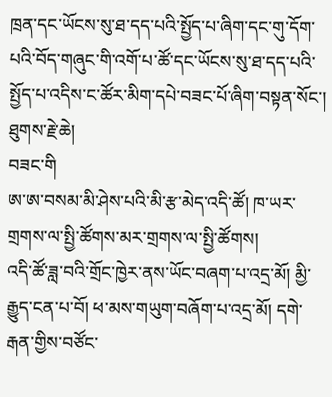ཁྲན་དང་ཡོངས་སུ་ཐ་དད་པའི་སྤྱོད་པ་ཞིག་དང་གུ་དོག་པའི་བོད་གཞུང་གི་འགོ་པ་ཚོ་དང་ཡོངས་སུ་ཐ་དད་པའི་སྤྱོད་པ་འདིས་ང་ཚོར་མིག་དཔེ་བཟང་པོ་ཞིག་བསྟན་སོང་།
ཐུགས་རྗེ་ཆེ།
བཟང་གི
ཨ་ཨ་བསམ་མི་ཤེས་པའི་མི་རྩ་མེད་འདི་ཚོ། ཁ་ཡར་གྲགས་ལ་སྤྱི་ཚོགས་མར་གྲགས་ལ་སྤྱི་ཚོགས།
འདི་ཚོ་ཟླ་བའི་གྲོང་ཁྱེར་ནས་ཡོང་བཞག་པ་འདྲ་མོ། མྱི་རྒྱུད་ངན་པ་བོ། ཕ་མས་གཡུག་བཞོག་པ་འདྲ་མོ། དགེ་རྒན་གྱིས་བཙོང་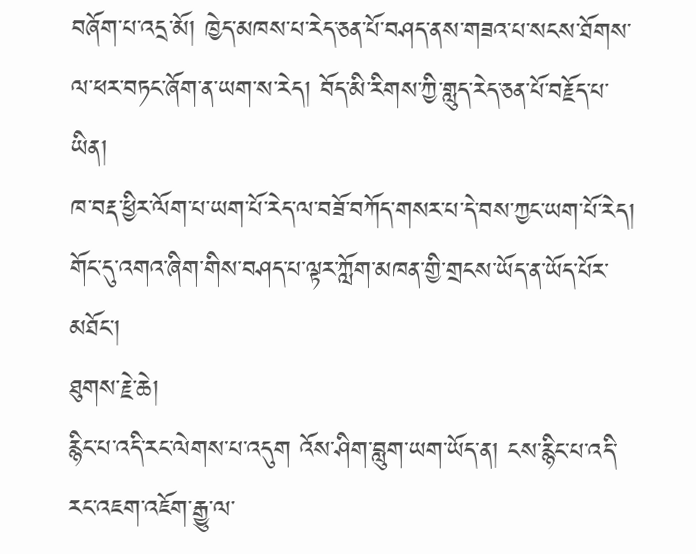བཞོག་པ་འདྲ་མོ། ཁྱེད་མཁས་པ་རེད་ཅན་པོ་བཤད་ནས་གཟའ་པ་སངས་ཐོགས་ལ་ཕར་བཏང་ཞོག་ན་ཡག་ས་རེད། བོད་མི་རིགས་ཀྱི་གླུད་རེད་ཅན་པོ་བརྗོད་པ་ཡིན།
ཁ་བརྡ་ཕྱིར་ལོག་པ་ཡག་པོ་རེད་ལ་བཟོ་བཀོད་གསར་པ་དེ་བས་ཀྱང་ཡག་པོ་རེད།
གོང་དུ་འགའ་ཞིག་གིས་བཤད་པ་ལྟར་ཀློག་མཁན་གྱི་གྲངས་ཡོད་ན་ཡོད་པོར་མཐོང་།
ཐུགས་རྗེ་ཆེ།
རྙིང་པ་འདི་རང་ལེགས་པ་འདུག འོས་ཤིག་བླུག་ཡག་ཡོད་ན། ངས་རྙིང་པ་འདི་རང་འཇག་འཇོག་རྒྱུ་ལ་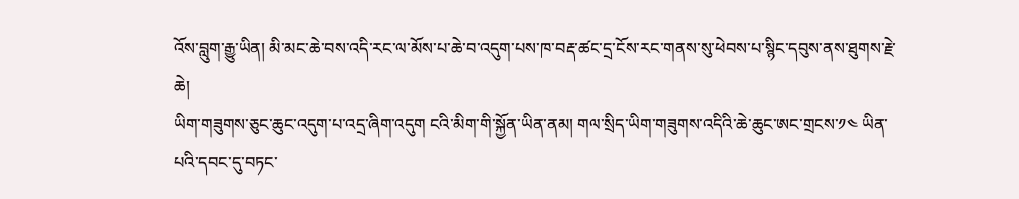འོས་བླུག་རྒྱུ་ཡིན། མི་མང་ཆེ་བས་འདི་རང་ལ་མོས་པ་ཆེ་བ་འདུག་པས་ཁ་བརྡ་ཚང་དྲ་ངོས་རང་གནས་སུ་ཕེབས་པ་སྙིང་དབུས་ནས་ཐུགས་རྗེ་ཆེ།
ཡིག་གཟུགས་ཅུང་ཆུང་འདུག་པ་འདྲ་ཞིག་འདུག ངའི་མིག་གི་སྐྱོན་ཡིན་ནམ། གལ་སྲིད་ཡིག་གཟུགས་འདིའི་ཆེ་ཆུང་ཨང་གྲངས་༡༤ ཡིན་པའི་དབང་དུ་བཏང་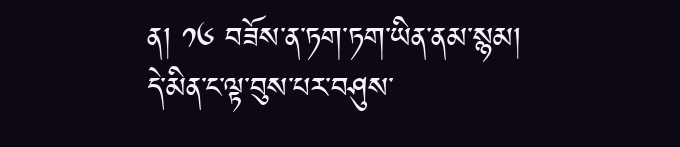ན། ༡༦ བཟོས་ན་ཏག་ཏག་ཡིན་ནམ་སྙམ།
དེ་མིན་ང་ལྟ་བུས་པར་བཤུས་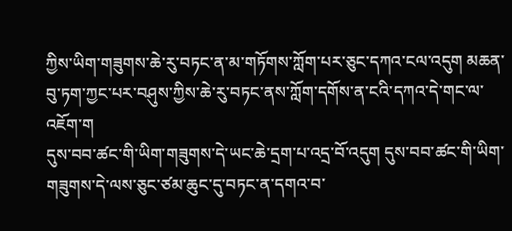ཀྱིས་ཡིག་གཟུགས་ཆེ་རུ་བཏང་ན་མ་གཏོགས་ཀློག་པར་ཅུང་དཀའ་ངལ་འདུག མཆན་བུ་ཏག་ཀྱང་པར་བཤུས་ཀྱིས་ཆེ་རུ་བཏང་ནས་ཀློག་དགོས་ན་ངའི་དཀའ་དེ་གང་ལ་འཇོག་ག
དུས་བབ་ཚང་གི་ཡིག་གཟུགས་དེ་ཡང་ཆེ་དྲག་པ་འདྲ་བོ་འདུག དུས་བབ་ཚང་གི་ཡིག་གཟུགས་དེ་ལས་ཅུང་ཙམ་ཆུང་དུ་བཏང་ན་དགའ་བ་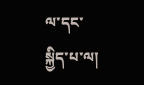ལ་དང་སྐྱིད་པ་ལ།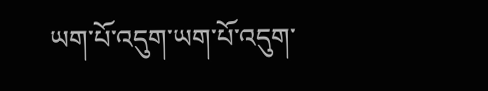ཡག་པོ་འདུག་ཡག་པོ་འདུག་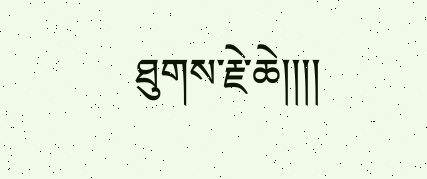ཐུགས་རྗེ་ཆེ།།།།